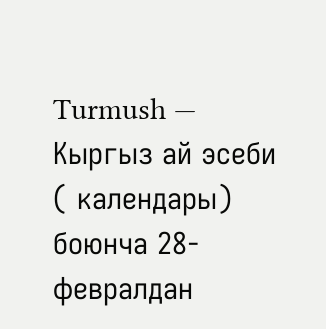Turmush — Кыргыз ай эсеби ( календары) боюнча 28-февралдан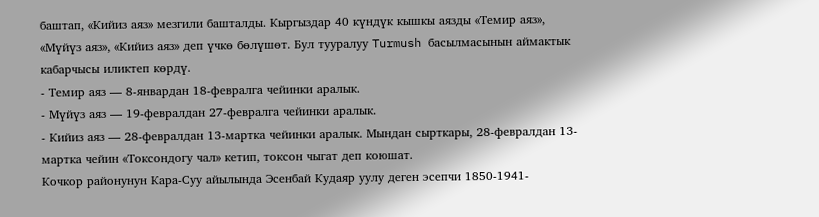баштап, «Кийиз аяз» мезгили башталды. Кыргыздар 40 күндүк кышкы аязды «Темир аяз», «Мүйүз аяз», «Кийиз аяз» деп үчкө бөлүшөт. Бул тууралуу Turmush басылмасынын аймактык кабарчысы иликтеп көрдү.
- Темир аяз — 8-январдан 18-февралга чейинки аралык.
- Мүйүз аяз — 19-февралдан 27-февралга чейинки аралык.
- Кийиз аяз — 28-февралдан 13-мартка чейинки аралык. Мындан сырткары, 28-февралдан 13-мартка чейин «Токсондогу чал» кетип, токсон чыгат деп коюшат.
Кочкор районунун Кара-Суу айылында Эсенбай Кудаяр уулу деген эсепчи 1850-1941-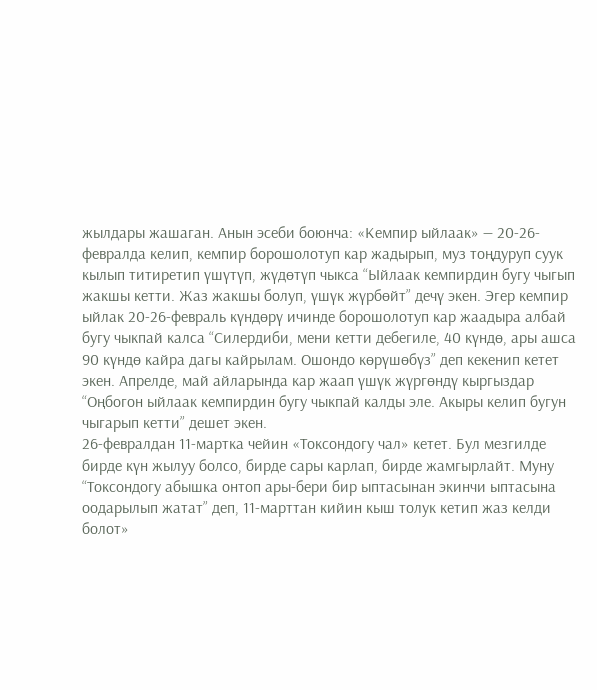жылдары жашаган. Анын эсеби боюнча: «Кемпир ыйлаак» — 20-26-февралда келип, кемпир борошолотуп кар жадырып, муз тоңдуруп суук кылып титиретип үшүтүп, жүдөтүп чыкса “Ыйлаак кемпирдин бугу чыгып жакшы кетти. Жаз жакшы болуп, үшүк жүрбөйт” дечү экен. Эгер кемпир ыйлак 20-26-февраль күндөрү ичинде борошолотуп кар жаадыра албай бугу чыкпай калса “Силердиби, мени кетти дебегиле, 40 күндө, ары ашса 90 күндө кайра дагы кайрылам. Ошондо көрүшөбүз” деп кекенип кетет экен. Апрелде, май айларында кар жаап үшүк жүргөндү кыргыздар “Оңбогон ыйлаак кемпирдин бугу чыкпай калды эле. Акыры келип бугун чыгарып кетти” дешет экен.
26-февралдан 11-мартка чейин «Токсондогу чал» кетет. Бул мезгилде бирде күн жылуу болсо, бирде сары карлап, бирде жамгырлайт. Муну “Токсондогу абышка онтоп ары-бери бир ыптасынан экинчи ыптасына оодарылып жатат” деп, 11-марттан кийин кыш толук кетип жаз келди болот»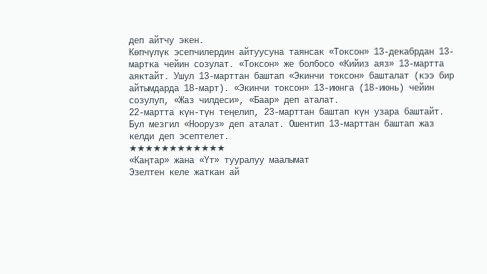деп айтчу экен.
Көпчүлүк эсепчилердин айтуусуна таянсак «Токсон» 13-декабрдан 13-мартка чейин созулат. «Токсон» же болбосо «Кийиз аяз» 13-мартта аяктайт. Ушул 13-марттан баштап «Экинчи токсон» башталат (кээ бир айтымдарда 18-март). «Экинчи токсон» 13-июнга (18-июнь) чейин созулуп, «Жаз чилдеси», «Баар» деп аталат.
22-мартта күн-түн теңелип, 23-марттан баштап күн узара баштайт. Бул мезгил «Нооруз» деп аталат. Ошентип 13-марттан баштап жаз келди деп эсептелет.
★★★★★★★★★★★★
«Каңтар» жана «Үт» тууралуу маалымат
Эзелтен келе жаткан ай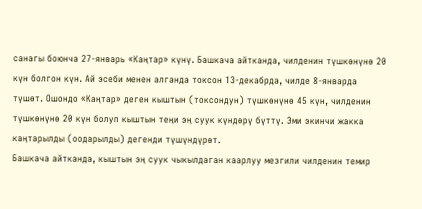санагы боюнча 27-январь «Каңтар» күнү. Башкача айтканда, чилденин түшкөнүнө 20 күн болгон күн. Ай эсеби менен алганда токсон 13-декабрда, чилде 8-январда түшөт. Ошондо «Каңтар» деген кыштын (токсондун) түшкөнүнө 45 күн, чилденин түшкөнүнө 20 күн болуп кыштын теңи эң суук күндөрү бүттү. Эми экинчи жакка каңтарылды (оодарылды) дегенди түшүндүрөт.
Башкача айтканда, кыштын эң суук чыкылдаган каарлуу мезгили чилденин темир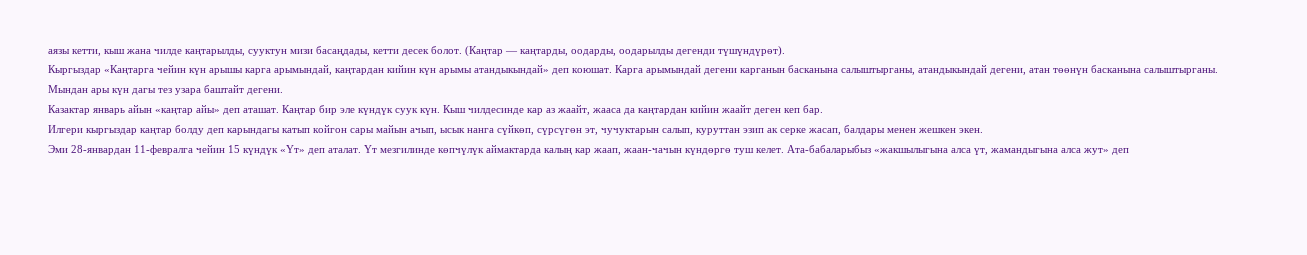аязы кетти, кыш жана чилде каңтарылды, сууктун мизи басаңдады, кетти десек болот. (Каңтар — каңтарды, оодарды, оодарылды дегенди түшүндүрөт).
Кыргыздар «Каңтарга чейин күн арышы карга арымындай, каңтардан кийин күн арымы атандыкындай» деп коюшат. Карга арымындай дегени карганын басканына салыштырганы, атандыкындай дегени, атан төөнүн басканына салыштырганы. Мындан ары күн дагы тез узара баштайт дегени.
Казактар январь айын «каңтар айы» деп аташат. Каңтар бир эле күндүк суук күн. Кыш чилдесинде кар аз жаайт, жааса да каңтардан кийин жаайт деген кеп бар.
Илгери кыргыздар каңтар болду деп карындагы катып койгон сары майын ачып, ысык нанга сүйкөп, сүрсүгөн эт, чучуктарын салып, куруттан эзип ак серке жасап, балдары менен жешкен экен.
Эми 28-январдан 11-февралга чейин 15 күндүк «Үт» деп аталат. Үт мезгилинде көпчүлүк аймактарда калың кар жаап, жаан-чачын күндөргө туш келет. Ата-бабаларыбыз «жакшылыгына алса үт, жамандыгына алса жут» деп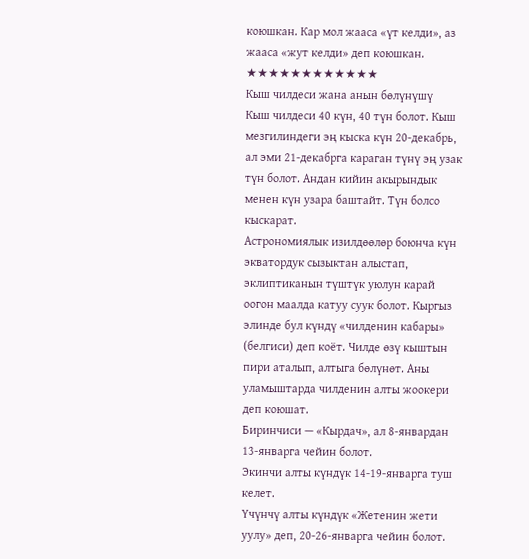коюшкан. Кар мол жааса «үт келди», аз жааса «жут келди» деп коюшкан.
★★★★★★★★★★★★
Кыш чилдеси жана анын бөлүнүшү
Кыш чилдеси 40 күн, 40 түн болот. Кыш мезгилиндеги эң кыска күн 20-декабрь, ал эми 21-декабрга караган түнү эң узак түн болот. Андан кийин акырындык менен күн узара баштайт. Түн болсо кыскарат.
Астрономиялык изилдөөлөр боюнча күн экватордук сызыктан алыстап, эклиптиканын түштүк уюлун карай оогон маалда катуу суук болот. Кыргыз элинде бул күндү «чилденин кабары» (белгиси) деп коёт. Чилде өзү кыштын пири аталып, алтыга бөлүнөт. Аны уламыштарда чилденин алты жоокери деп коюшат.
Биринчиси — «Кырдач», ал 8-январдан 13-январга чейин болот.
Экинчи алты күндүк 14-19-январга туш келет.
Үчүнчү алты күндүк «Жетенин жети уулу» деп, 20-26-январга чейин болот.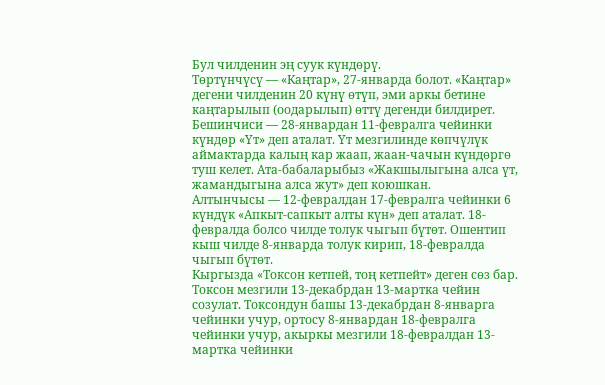Бул чилденин эң суук күндөрү.
Төртүнчүсү — «Каңтар», 27-январда болот. «Каңтар» дегени чилденин 20 күнү өтүп, эми аркы бетине каңтарылып (оодарылып) өттү дегенди билдирет.
Бешинчиси — 28-январдан 11-февралга чейинки күндөр «Үт» деп аталат. Үт мезгилинде көпчүлүк аймактарда калың кар жаап, жаан-чачын күндөргө туш келет. Ата-бабаларыбыз «Жакшылыгына алса үт, жамандыгына алса жут» деп коюшкан.
Алтынчысы — 12-февралдан 17-февралга чейинки 6 күндүк «Апкыт-сапкыт алты күн» деп аталат. 18-февралда болсо чилде толук чыгып бүтөт. Ошентип кыш чилде 8-январда толук кирип, 18-февралда чыгып бүтөт.
Кыргызда «Токсон кетпей, тоң кетпейт» деген сөз бар. Токсон мезгили 13-декабрдан 13-мартка чейин созулат. Токсондун башы 13-декабрдан 8-январга чейинки учур, ортосу 8-январдан 18-февралга чейинки учур, акыркы мезгили 18-февралдан 13-мартка чейинки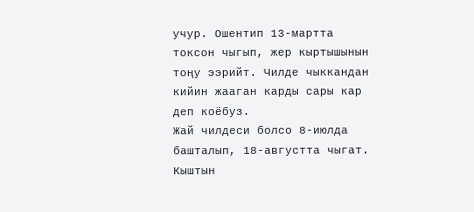учур. Ошентип 13-мартта токсон чыгып, жер кыртышынын тоңу ээрийт. Чилде чыккандан кийин жааган карды сары кар деп коёбуз.
Жай чилдеси болсо 8-июлда башталып, 18-августта чыгат. Кыштын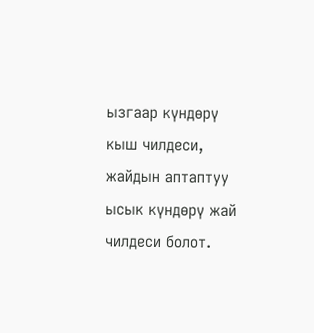ызгаар күндөрү кыш чилдеси, жайдын аптаптуу ысык күндөрү жай чилдеси болот.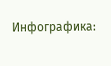Инфографика: